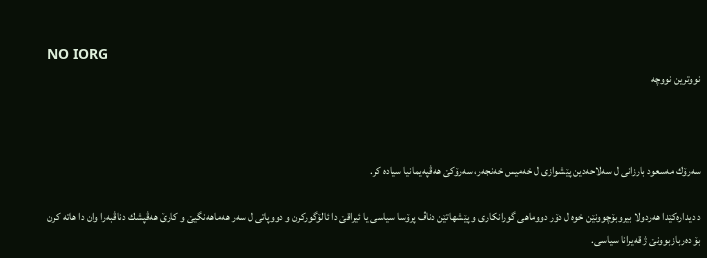NO IORG
نووترين نووچه



سه‌رۆك مه‌سعود بارزانی ل سه‌لاحه‌دین پێشوازی ل خه‌میس خه‌نجه‌ر، سه‌رۆكێ هه‌ڤپه‌یمانیا سیاده‌ كر.

د دیداره‌كێدا هه‌ردولا بیروبۆچوونێن خوه‌ ل دۆر دووماهی گورانكاری و پێشهاتێن دناڤ پرۆسا سیاسی یا ئیراقێ دا ئالۆگوركرن و دووپاتی ل سه‌ر هه‌ماهه‌نگیێ و كارێ هه‌ڤپشك دناڤبه‌را وان دا هاته‌ كرن بۆ ده‌ربازبوونێ ژ قه‌یرانا سیاسی.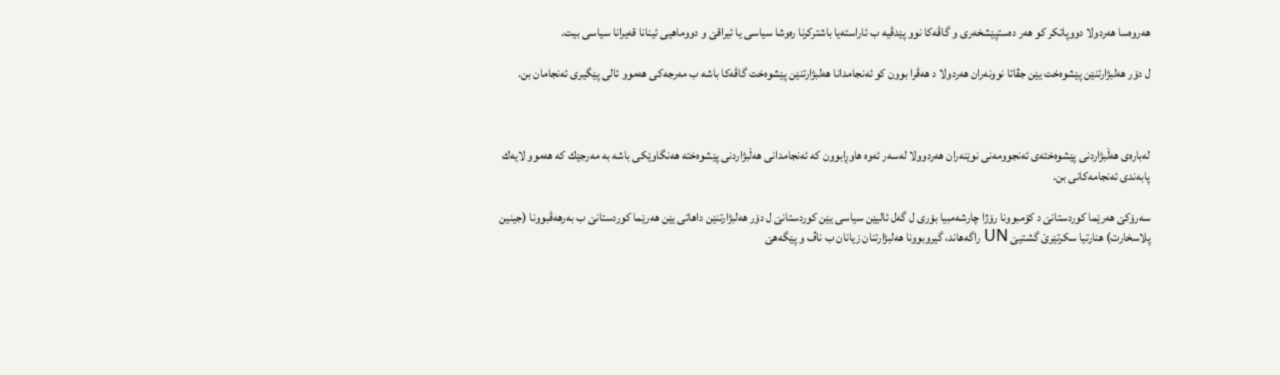هه‌روه‌سا هه‌ردولا دووپاتكر كو هه‌ر ده‌ستپێشخه‌ری و گاڤه‌كا نوو پێدڤیه‌ ب ئاراسته‌یا باشتركرنا ره‌وشا سیاسی یا ئیراقێ و دووماهیی ئینانا قه‌یرانا سیاسی بیت.

ل دۆر هه‌لبژارتنێن پێشوه‌خت یێن جڤاتا نوونه‌ران هه‌ردولا د هه‌ڤرا بوون كو ئه‌نجامدانا هه‌لبژارتنێن پێشوه‌خت گاڤه‌كا باشه‌ ب مه‌رجه‌كی هه‌موو ئالی پێگیری ئه‌نجامان بن.



لەبارەی هەڵبژاردنی پێشوەختەی ئەنجوومەنی نوێنەران هەردوولا لەسەر ئەوە هاوڕابوون كە ئەنجامدانی هەڵبژاردنی پێشوەختە هەنگاوێكی باشە بە مەرجێك كە هەموو لایەك پابەندی ئەنجامەكانی بن.

سه‌رۆكێ هه‌رێما كوردستانێ د كۆمبوونا رۆژا چارشه‌مبیا بۆری ل گه‌ل ئالیێن سیاسی یێن كوردستانێ ل دۆر هه‌لبژارتنێن داهاتی یێن هه‌رێما كوردستانێ ب به‌رهه‌ڤبوونا (جینین پلاسخارت) هنارتیا سكرتێرێ گشتیێ UN راگه‌هاند، گیروبوونا هه‌لبژارتنان زیانان ب ناڤ و پێگه‌هێ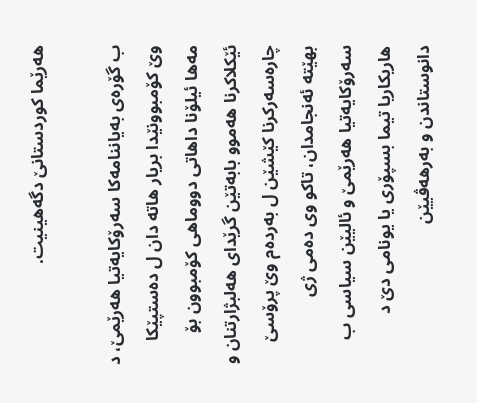هه‌رێما كوردستانێ دگه‌هینیت.

ب گۆره‌ی به‌یاننامه‌كا سه‌رۆكایه‌تیا هه‌رێمێ، د وێ كۆمبوونێدا بریار هاته‌ دان ل ده‌ستپێكا مه‌ها ئیلۆنا داهاتی دووماهی كۆمبوون بۆ ئێكلاكرنا هه‌موو بابه‌تێن گرێدای هه‌لبژارتنان و چاره‌سه‌ركرنا كێشێن ل به‌رده‌م وێ پرۆسێ بهێته‌ ئه‌نجامدان، تاكو وی ده‌می ژی سه‌رۆكایه‌تیا هه‌رێمێ و ئالیێن سیاسی ب هاریكاریا تیما بسپۆری یا یونامی دێ د دانوستاندن و به‌رهه‌ڤیێن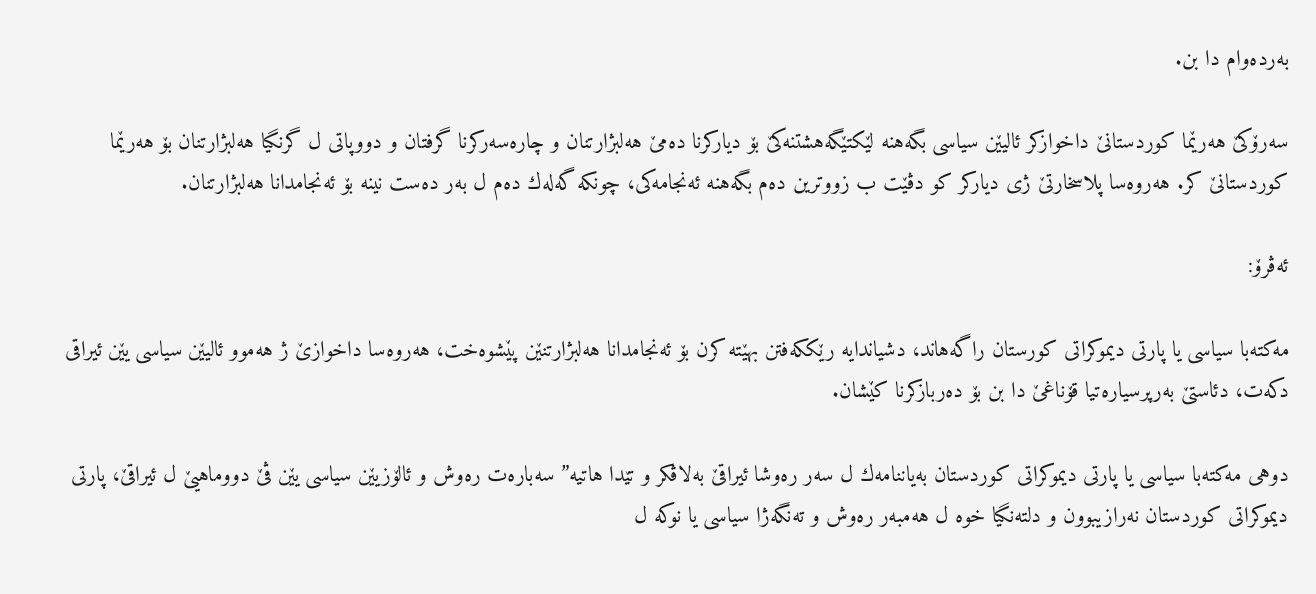به‌رده‌وام دا بن.

سه‌رۆكێ هه‌رێما كوردستانێ داخوازكر ئالیێن سیاسی بگه‌هنه‌ لێكتێگه‌هشتنه‌كێ بۆ دیاركرنا ده‌مێ هه‌لبژارتنان و چاره‌سه‌ركرنا گرفتان و دووپاتی ل گرنگیا هه‌لبژارتنان بۆ هه‌رێما كوردستانێ كر. هه‌روه‌سا پلاسخارتێ ژی دیاركر كو دڤێت ب زووترین ده‌م بگه‌هنه‌ ئه‌نجامه‌كی، چونكه‌ گه‌له‌ك ده‌م ل به‌ر ده‌ست نینه‌ بۆ ئه‌نجامدانا هه‌لبژارتنان.

ئه‌ڤرۆ:

مه‌كته‌با سیاسی یا پارتی دیموكراتی كورستان راگه‌هاند، دشیاندایه‌ رێككه‌فتن بهێته‌ كرن بۆ ئه‌نجامدانا هه‌لبژارتنێن پێشوه‌خت، هه‌روه‌سا داخوازێ ژ هه‌موو ئالیێن سیاسی یێن ئیراقی دكه‌ت، دئاستێ به‌رپرسیاره‌تیا قۆناغێ دا بن بۆ ده‌ربازكرنا كێشان.

دوهی مه‌كته‌با سیاسی یا پارتی دیموكراتی كوردستان به‌یاننامه‌ك ل سه‌ر ره‌وشا ئیراقێ به‌لاڤكر و تێدا هاتیه‌” سه‌باره‌ت ره‌وش و ئالۆزیێن سیاسی یێن ڤێ دووماهیێ ل ئیراقێ، پارتی دیموكراتی كوردستان نه‌رازیبوون و دلته‌نگیا خوه‌ ل هه‌مبه‌ر ره‌وش و ته‌نگه‌ژا سیاسی یا نوكه‌ ل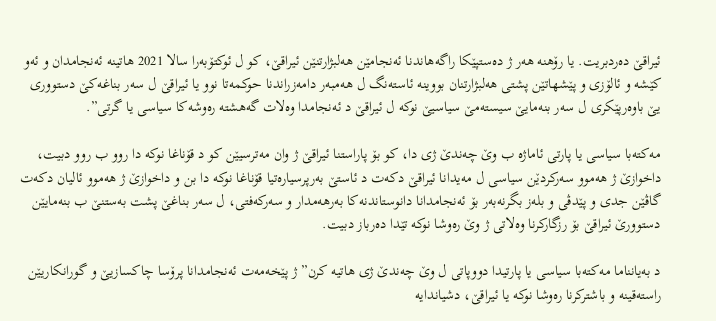ئیراقێ ده‌ردبریت. یا رۆهنه‌ هه‌ر ژ ده‌ستپێكا راگه‌هاندنا ئه‌نجامێن هه‌لبژارتنێن ئیراقێ، كو ل ئوكتۆبه‌را سالا 2021 هاتینه‌ ئه‌نجامدان و ئه‌و كێشه‌ و ئالۆزی و پێشهاتێن پشتی هه‌لبژارتنان بووینه‌ ئاسته‌نگ ل هه‌مبه‌ر دامه‌زراندنا حوكمه‌تا نوو یا ئیراقێ ل سه‌ر بناغه‌كێ دستووری یێ باوه‌رپێكری ل سه‌ر بنه‌مایێ سیسته‌مێ سیاسیێ نوكه‌ ل ئیراقێ د ئه‌نجامدا وه‌لات گه‌هشته‌ ره‌وشه‌كا سیاسی یا گرتی”.

مه‌كته‌با سیاسی یا پارتی ئاماژه‌ ب وێ چه‌ندێ ژی دا، كو بۆ پاراستنا ئیراقێ ژ وان مه‌ترسیێن كو د قۆناغا نوكه‌ دا روو ب روو دبیت، داخوازێ ژ هه‌موو سه‌ركردێن سیاسی ل مه‌یدانا ئیراقێ دكه‌ت د ئاستێ به‌رپرسیاره‌تیا قۆناغا نوكه‌ دا بن و داخوازێ ژ هه‌موو ئالیان دكه‌ت گاڤێن جدی و پێدڤی و بله‌ز بگرنه‌به‌ر بۆ ئه‌نجامدانا دانوستاندنه‌كا به‌رهه‌مدار و سه‌ركه‌فتی، ل سه‌ر بناغێ پشت به‌ستنێ ب بنه‌مایێن دستوورێ ئیراقێ بۆ رزگاركرنا وه‌لاتی ژ وێ ره‌وشا نوكه‌ تێدا ده‌رباز دبیت.

د به‌یانناما مه‌كته‌با سیاسی یا پارتیدا دووپاتی ل وێ چه‌ندێ ژی هاتیه‌ كرن” ژ پێخه‌مه‌ت ئه‌نجامدانا پرۆسا چاكسازیێ و گورانكاریێن راسته‌قینه‌ و باشتركرنا ره‌وشا نوكه‌ یا ئیراقێ، دشیاندایه‌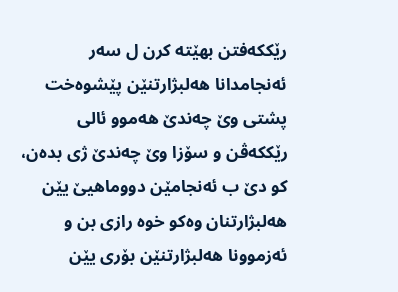رێككه‌فتن بهێته‌ كرن ل سه‌ر ئه‌نجامدانا هه‌لبژارتنێن پێشوه‌خت پشتی وێ چه‌ندێ هه‌موو ئالی رێككه‌ڤن و سۆزا وێ چه‌ندێ ژی بده‌ن، كو دێ ب ئه‌نجامێن دووماهیێ یێن هه‌لبژارتنان وه‌كو خوه‌ رازی بن و ئه‌زموونا هه‌لبژارتنێن بۆری یێن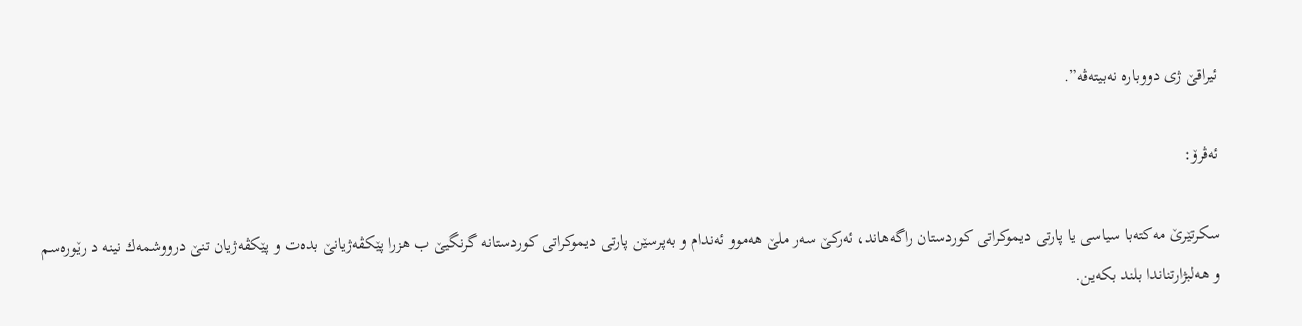ئیراقێ ژی دووباره‌ نه‌بیته‌ڤه‌”.

ئه‌ڤرۆ:

سكرتێرێ مه‌كته‌با سیاسی یا پارتی دیموكراتی كوردستان راگه‌هاند، ئه‌ركێ سه‌ر ملێ هه‌موو ئه‌ندام و به‌پرسێن پارتی دیموكراتی كوردستانه‌ گرنگیێ ب هزرا پێكڤه‌ژیانێ بده‌ت و پێكڤه‌ژیان تنێ درووشمه‌ك نینه‌ د رێوره‌سم و هه‌لبژارتناندا بلند بكه‌ین.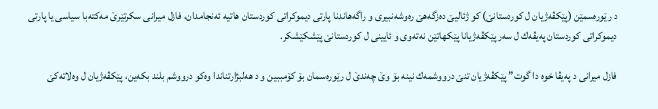د رێوره‌سمێن (پێكڤه‌ژیان ل كوردستانێ) كو ژئالیێ ده‌زگه‌هێ ره‌وشه‌نبیری و راگه‌هاندنا پارتی دیموكراتی كوردستان هاتیه‌ ئه‌نجامدان، فازل میرانی سكرتێرێ مه‌كته‌با سیاسی یا پارتی دیموكراتی كوردستان په‌یڤه‌ك ل سه‌ر پێكڤه‌ژیانا پێكهاتێن نه‌ته‌وی و ئایینی ل كوردستانێ پێشكێشكر.

فازل میرانی د په‌یڤا خوه‌ دا گوت” پێكڤه‌ژیان تنێ درووشمه‌ك نینه‌ بۆ وێ چه‌ندێ ل رێوره‌سمان بۆ كۆمببین و د هه‌لبژارتناندا وه‌كو درووشم بلند بكه‌ین، پێكڤه‌ژیان ل وه‌لاته‌كێ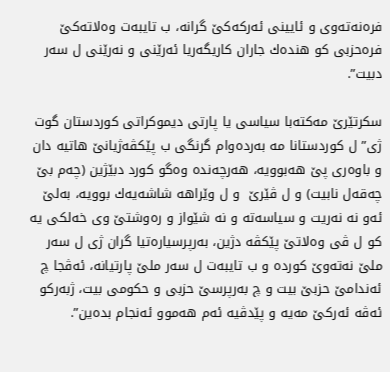فره‌نه‌ته‌وی و ئایینی ئه‌ركه‌كێ گرانه‌، ب تایبه‌ت وه‌لاته‌كێ فره‌حزبی كو هنده‌ك جاران كاریگه‌ریا ئه‌رێنی و نه‌رێنی ل سه‌ر دبیت”.

سكرتێرێ مه‌كته‌با سیاسی یا پارتی دیموكراتی كوردستان گوت ژی” ل كوردستانا مه‌ به‌رده‌وام گرنگی ب پێكڤه‌ژیانێ هاتیه‌ دان و باوه‌ری پێ هه‌بوویه‌، هه‌رچه‌نده‌ وه‌گو كورد دبێژین (چه‌م بێ چه‌قه‌ل نابیت) و ل ڤێرێ  و ل وێراهه‌ شاشه‌یه‌ك بوویه‌، به‌لێ ئه‌و نه‌ نه‌ریت و سیاسه‌ته‌ و نه‌ شێواز و ره‌وشتێ وی خه‌لكی یه‌ كو ل ڤی وه‌لاتێ پێكڤه‌ دژین، به‌رپرسیاره‌تیا گران ژی ل سه‌ر ملێ نه‌ته‌وێ كورده‌ و ب تایبه‌ت ل سه‌ر ملێ پارتیانه‌، ئه‌ڤجا چ ئه‌ندامێ حزبێ بیت و چ به‌رپرسێ حزبی و حكومی بیت، ژبه‌ركو ئه‌ڤه‌ ئه‌ركێ مه‌یه‌ و پێدڤیه‌ ئه‌م هه‌موو ئه‌نجام بده‌ین”.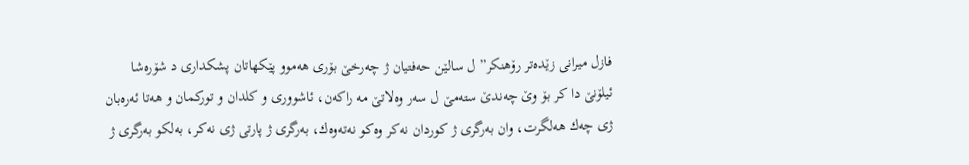فازل میرانی زێده‌تر رۆهنكر” ل سالێن حه‌فتیان ژ چه‌رخێ بۆری هه‌موو پێكهاتان پشكداری د شۆره‌شا ئیلۆنێ دا كر بۆ وێ چه‌ندێ سته‌مێ ل سه‌ر وه‌لاتێ مه‌ راكه‌ن، ئاشووری و كلدان و توركمان و هه‌تا ئه‌ره‌بان ژی چه‌ك هه‌لگرت، وان به‌رگری ژ كوردان نه‌كر وه‌كو نه‌ته‌وه‌ك، به‌رگری ژ پارتی ژی نه‌كر، به‌لكو به‌رگری ژ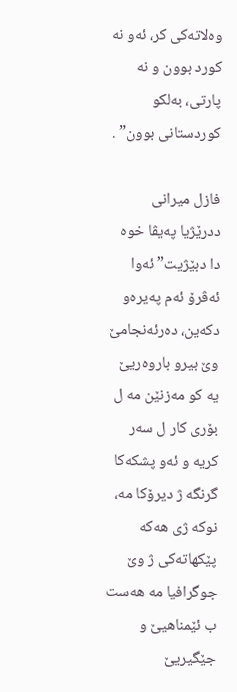وه‌لاته‌كی كر، ئه‌و نه‌ كورد بوون و نه‌ پارتی، به‌لكو كوردستانی بوون” .

فازل میرانی ددرێژیا په‌یڤا خوه‌ دا دبێژیت” ئه‌وا ئه‌ڤرۆ ئه‌م په‌یره‌و دكه‌ین، ده‌رئه‌نجامێ وێ بیرو باروه‌ریێ یه‌ كو مه‌زنێن مه‌ ل بۆری كار ل سه‌ر كریه‌ و ئه‌و پشكه‌كا گرنگه‌ ژ دیرۆكا مه‌، نوكه‌ ژی هه‌كه‌ پێكهاته‌كی ژ وێ جوگرافیا مه‌ هه‌ست ب ئێمناهیێ و جێگیریێ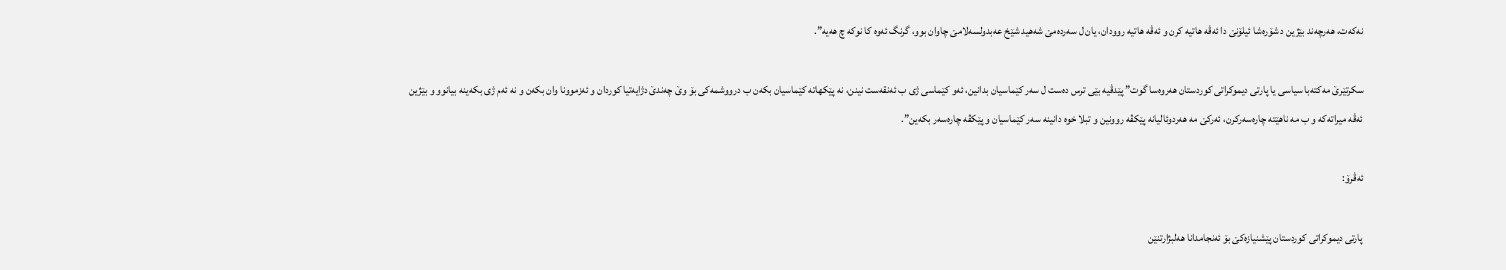نه‌كه‌ت، هه‌رچه‌ند بێژین د شۆره‌شا ئیلۆنێ دا ئه‌ڤه‌ هاتیه‌ كرن و ئه‌ڤه‌ هاتیه‌ روودان، یان ل سه‌رده‌مێ شه‌هید شێخ عه‌بدولسه‌لامێ چاوان بوو، گرنگ ئه‌وه‌ كا نوكه‌ چ هه‌یه‌”.

سكرتێرێ مه‌كته‌با سیاسی یا پارتی دیموكراتی كوردستان هه‌روه‌سا گوت” پێدڤیه‌ بێی ترس ده‌ست ل سه‌ر كێماسیان بدانین، ئه‌و كێماسی ژی ب ئه‌نقه‌ست نینن، نه‌ پێكهاته‌ كێماسیان بكه‌ن ب درووشمه‌كی بۆ وێ چه‌ندێ دژایه‌تیا كوردان و ئه‌زموونا وان بكه‌ن و نه‌ ئه‌م ژی بكه‌ینه‌ بیانوو و بێژین ئه‌ڤه‌ میراته‌كه‌ و ب مه‌ ناهێته‌ چاره‌سه‌ركرن، ئه‌ركێ مه‌ هه‌ردوئالیانه‌ پێكڤه‌ روونین و تبلا خوه‌ دانینه‌ سه‌ر كێماسیان و پێكڤه‌ چاره‌سه‌ر بكه‌ین”.

ئه‌ڤرۆ:

پارتی دیموكراتی كوردستان پێشنیازه‌كێ بۆ ئه‌نجامدانا هه‌لبژارتنێن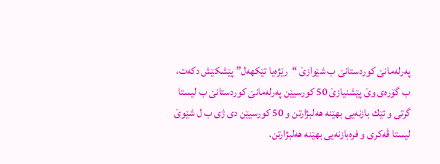په‌رله‌مانێ كوردستانێ ب شێوازێ “رێژه‌یا تێكهه‌ل” پێشكێش دكه‌ت، ب گۆره‌ی وێ پێشنیازێ 50 كورسیێن په‌رله‌مانێ كوردستانێ ب لیستا گرتی و ئێك بازنه‌یی بهێنه‌ هه‌لبژارتن و 50 كورسیێن دی ژی ب ل شێوێ لیستا ڤه‌كری و فره‌بازنه‌یی بهێنه‌ هه‌لبژارتن.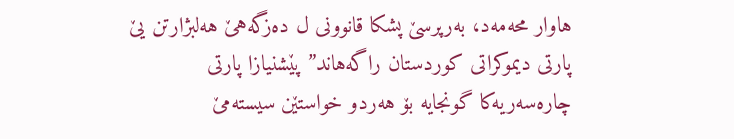هاوار محه‌مه‌د، به‌رپرسێ پشكا قانوونی ل ده‌زگه‌هێ هه‌لبژارتن یێ پارتی دیموكراتی كوردستان راگه‌هاند” پێشنیازا پارتی چاره‌سه‌ریه‌كا گونجایه‌ بۆ هه‌ردو خواستێن سیسته‌مێ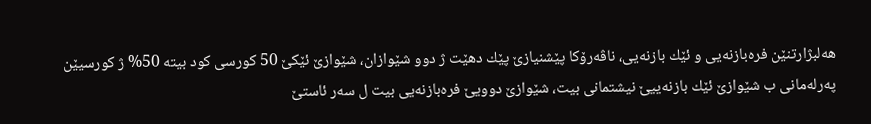هه‌لبژارتنێن فره‌بازنه‌یی و ئێك بازنه‌یی، ناڤه‌رۆكا پێشنیازێ پێك دهێت ژ دوو شێوازان، شێوازێ ئێكێ 50 كورسی كود بیته‌ 50% ژ كورسیێن په‌رله‌مانی ب شێوازێ ئێك بازنه‌ییێ نیشتمانی بیت، شێوازێ دوویێ فره‌بازنه‌یی بیت ل سه‌ر ئاستێ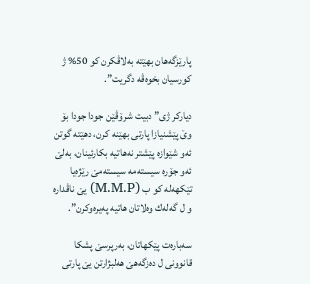پارێزگه‌هان بهێته‌ به‌لاڤكرن كو 50% ژ كورسیان بخوه‌ڤه‌ دگریت”.

دیاركر ژی” دبیت شرۆڤێن جودا جودا بۆ وێ پێشنیازا پارتی بهێنه‌ كرن، دهێته‌ گوتن ئه‌و شێوازه‌ پێشتر نه‌هاتیه‌ بكارئینان، به‌لێ ئه‌و جۆره‌ سیسته‌مه‌ سیسته‌مێ رێژه‌یا تێكهه‌له‌ كو ب (M.M.P) یێ ناڤداره‌ و ل گه‌له‌ك وه‌لاتان هاتیه‌ په‌یره‌وكرن”.

سه‌باره‌ت پێكهاتان، به‌رپرسێ پشكا قانوونی ل ده‌زگه‌هێ هه‌لبژارتن یێ پارتی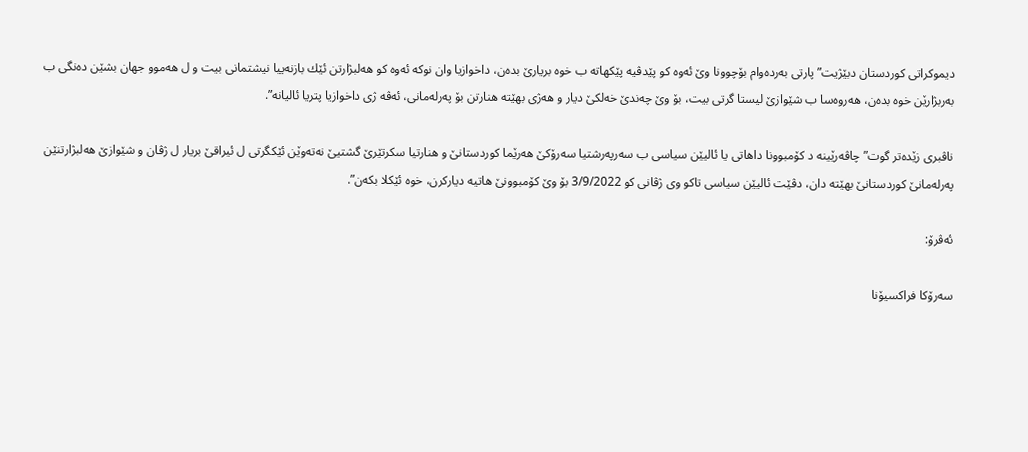دیموكراتی كوردستان دبێژیت” پارتی به‌رده‌وام بۆچوونا وێ ئه‌وه‌ كو پێدڤیه‌ پێكهاته‌ ب خوه‌ بریارێ بده‌ن، داخوازیا وان نوكه‌ ئه‌وه‌ كو هه‌لبژارتن ئێك بازنه‌ییا نیشتمانی بیت و ل هه‌موو جهان بشێن ده‌نگی ب به‌ربژارێن خوه‌ بده‌ن، هه‌روه‌سا ب شێوازێ لیستا گرتی بیت، بۆ وێ چه‌ندێ خه‌لكێ دیار و هه‌ژی بهێته‌ هنارتن بۆ په‌رله‌مانی، ئه‌ڤه‌ ژی داخوازیا پتریا ئالیانه‌”.

ناڤبری زێده‌تر گوت” چاڤه‌رێینه‌ د كۆمبوونا داهاتی یا ئالیێن سیاسی ب سه‌رپه‌رشتیا سه‌رۆكێ هه‌رێما كوردستانێ و هنارتیا سكرتێرێ گشتیێ نه‌ته‌وێن ئێكگرتی ل ئیراقێ بریار ل ژڤان و شێوازێ هه‌لبژارتنێن په‌رله‌مانێ كوردستانێ بهێته‌ دان، دڤێت ئالیێن سیاسی تاكو وی ژڤانی كو 3/9/2022 بۆ وێ كۆمبوونێ هاتیه‌ دیاركرن، خوه‌ ئێكلا بكه‌ن”.

ئه‌ڤرۆ:

سه‌رۆكا فراكسیۆنا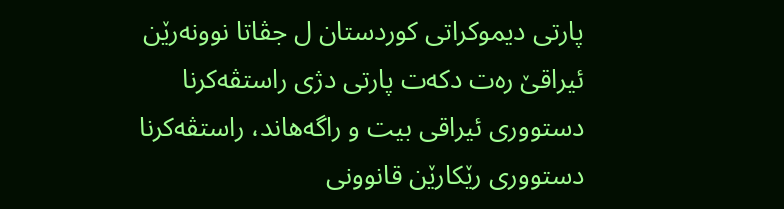پارتی دیموكراتی كوردستان ل جڤاتا نوونه‌رێن ئیراقێ ره‌ت دكه‌ت پارتی دژی راستڤه‌كرنا دستووری ئیراقی بیت و راگه‌هاند، راستڤه‌كرنا دستووری رێكارێن قانوونی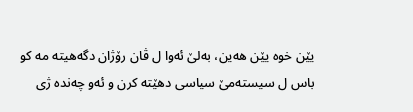یێن خوه‌ یێن هه‌ین، به‌لێ ئه‌وا ل ڤان رۆژان دگه‌هیته‌ مه‌ كو باس ل سیسته‌مێ سیاسی دهێته‌ كرن و ئه‌و چه‌نده‌ ژی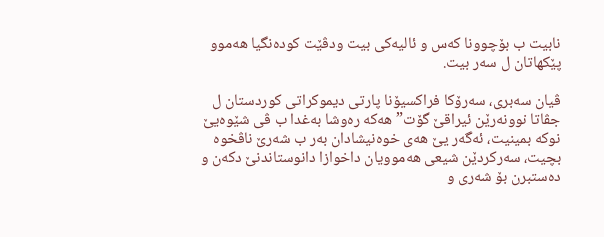نابیت ب بۆچوونا كه‌س و ئالیه‌كی بیت ودڤێت كوده‌نگیا هه‌موو پێكهاتان ل سه‌ر بیت.

ڤیان سه‌بری، سه‌رۆكا فراكسیۆنا پارتی دیموكراتی كوردستان ل جڤاتا نوونه‌رێن ئیراقێ گۆت” هه‌كه‌ ره‌وشا به‌غدا ب ڤی شێوه‌یێ نوكه‌ بمینیت، ئه‌گه‌ر یێ هه‌ی خوه‌نیشادان به‌ر ب شه‌رێ ناڤخوه‌ بچیت، سه‌ركردێن شیعی هه‌موویان داخوازا دانوستاندنێ دكه‌ن و ده‌ستبرن بۆ شه‌ری و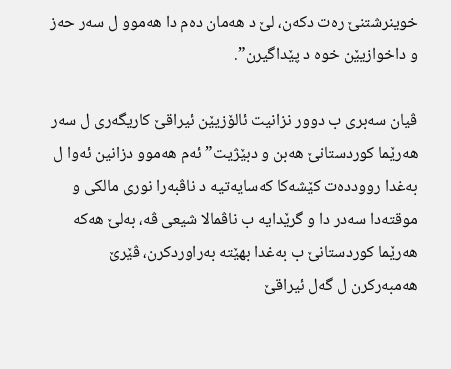خوینرشتنێ ره‌ت دكه‌ن، لێ د هه‌مان ده‌م دا هه‌موو ل سه‌ر حه‌ز و داخوازیێن خوه‌ د پێداگیرن”.

ڤیان سه‌بری ب دوور نزانیت ئالۆزیێن ئیراقێ كاریگه‌ری ل سه‌ر هه‌رێما كوردستانێ هه‌بن و دبێژیت” ئه‌م هه‌موو دزانین ئه‌وا ل به‌غدا روودده‌ت كێشه‌كا كه‌سایه‌تیه‌ د ناڤبه‌را نوری مالكی و موقته‌دا سه‌در دا و گرێدایه‌ ب ناڤمالا شیعی ڤه‌، به‌لێ هه‌كه‌ هه‌رێما كوردستانێ ب به‌غدا بهێته‌ به‌راوردكرن، ڤێرێ هه‌مبه‌ركرن ل گه‌ل ئیراقێ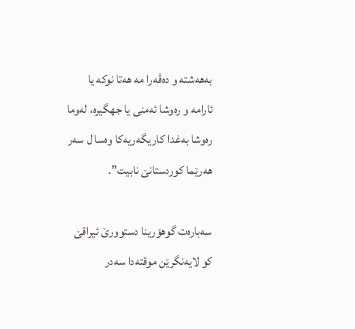به‌هه‌شته‌ و ده‌ڤه‌را مه‌ هه‌تا نوكه‌ یا ئارامه‌ و ره‌وشا ئه‌منی یا جهگیره‌، له‌وما ره‌وشا به‌غدا كاریگه‌ریه‌كا وه‌سا ل سه‌ر هه‌رێما كوردستانێ نابیت”.

سه‌باره‌ت گوهۆرینا دستوورێ ئیراقێ كو لایه‌نگرێن موقته‌دا سه‌در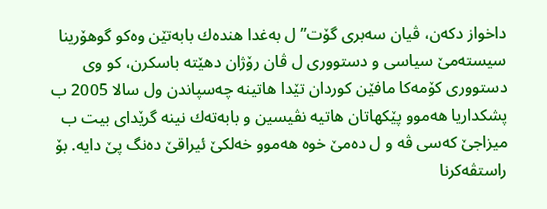داخواز دكه‌ن، ڤیان سه‌بری گۆت” ل به‌غدا هنده‌ك بابه‌تێن وه‌كو گوهۆرینا سیسته‌مێ سیاسی و دستووری ل ڤان رۆژان دهێته‌ باسكرن، كو وی دستووری كۆمه‌كا مافێن كوردان تێدا هاتینه‌ چه‌سپاندن ول سالا 2005 ب پشكداریا هه‌موو پێكهاتان هاتیه‌ نڤیسین و بابه‌ته‌ك نینه‌ گرێدای بیت ب میزاجێ كه‌سی ڤه‌ و ل ده‌مێ خوه‌ هه‌موو خه‌لكێ ئیراقێ ده‌نگ پێ دایه‌. بۆ راستڤه‌كرنا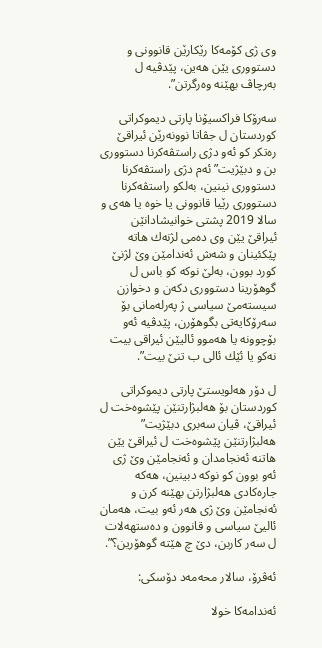وی ژی كۆمه‌كا رێكارێن قانوونی و دستووری یێن هه‌ین، پێدڤیه‌ ل به‌رچاڤ بهێنه‌ وه‌رگرتن”.

سه‌رۆكا فراكسیۆنا پارتی دیموكراتی كوردستان ل جڤاتا نوونه‌رێن ئیراقێ ره‌تكر كو ئه‌و دژی راستڤه‌كرنا دستووری بن و دبێژیت” ئه‌م دژی راستڤه‌كرنا دستووری نینین، به‌لكو راستڤه‌كرنا دستووری رێیا قانوونی یا خوه‌ یا هه‌ی و سالا 2019 پشتی خوانیشادانێن ئیراقێ یێن وی ده‌می لژنه‌ك هاته‌ پێكئینان و شه‌ش ئه‌ندامێن وێ لژنێ كورد بوون، به‌لێ نوكه‌ كو باس ل گوهۆرینا دستووری دكه‌ن و دخوازن سیسته‌مێ سیاسی ژ په‌رله‌مانی بۆ سه‌رۆكایه‌تی بگوهۆرن، پێدڤیه‌ ئه‌و بۆچوونه‌ یا هه‌موو ئالیێن ئیراقی بیت نه‌كو یا ئێك ئالی ب تنێ بیت”.

ل دۆر هه‌لویستێ پارتی دیموكراتی كوردستان بۆ هه‌لبژارتنێن پێشوه‌خت ل ئیراقێ، ڤیان سه‌بری دبێژیت” هه‌لبژارتنێن پێشوه‌خت ل ئیراقێ یێن هاتنه‌ ئه‌نجامدان و ئه‌نجامێن وێ ژی ئه‌و بوون كو نوكه‌ دبینین، هه‌كه‌ جاره‌كادی هه‌لبژارتن بهێنه‌ كرن و ئه‌نجامێن وێ ژی هه‌ر ئه‌و بیت، هه‌مان ئالیێ سیاسی و قانوون و ده‌ستهه‌لات ل سه‌ر كاربن، دێ چ هێته‌ گوهۆرین؟”.

ئه‌ڤرۆ، سالار محه‌مه‌د دۆسكی:

ئه‌ندامه‌كا خولا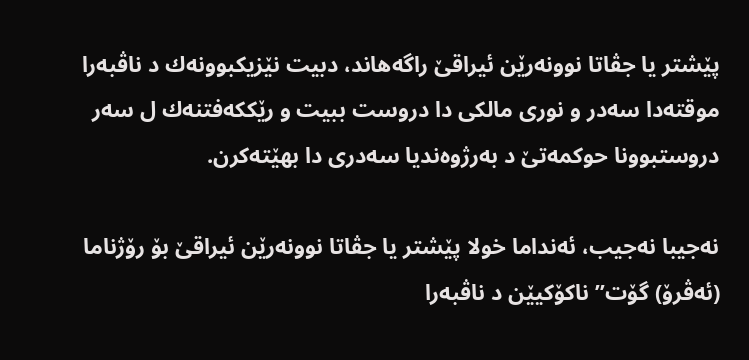پێشتر یا جڤاتا نوونه‌رێن ئیراقێ راگه‌هاند، دبیت نێزیكبوونه‌ك د ناڤبه‌را موقته‌دا سه‌در و نوری مالكی دا دروست ببیت و رێككه‌فتنه‌ك ل سه‌ر دروستبوونا حوكمه‌تێ د به‌رژوه‌ندیا سه‌دری دا بهێته‌كرن.

نه‌جیبا نه‌جیب، ئه‌نداما خولا پێشتر یا جڤاتا نوونه‌رێن ئیراقێ بۆ رۆژناما (ئه‌ڤرۆ) گۆت” ناكۆكیێن د ناڤبه‌را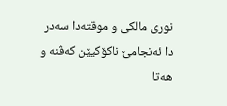نوری مالكی و موقته‌دا سه‌در دا ئه‌نجامێ ناكۆكیێن كه‌ڤنه‌ و هه‌تا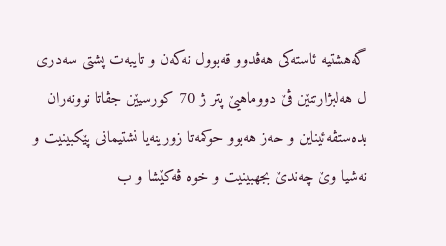گه‌هشتیه‌ ئاسته‌كی هه‌ڤدوو قه‌بوول نه‌كه‌ن و تایبه‌ت پشتی سه‌دری ل هه‌لبژارتنێن ڤێ دووماهیێ پتر ژ 70 كورسیێن جڤاتا نوونه‌ران بده‌ستڤه‌ئیناین و حه‌ز هه‌بوو حوكمه‌تا زورینه‌یا نشتیمانی پێكبینیت و نه‌شیا وێ چه‌ندێ بجهبینیت و خوه‌ ڤه‌كێشا و ب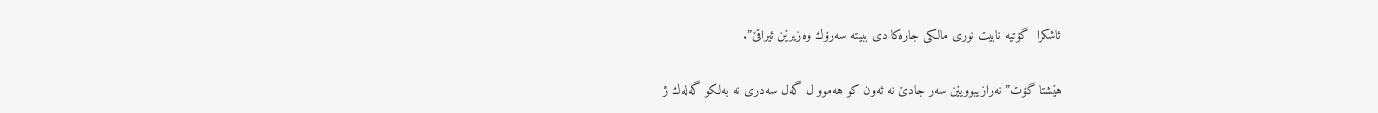ئاشكرا  گۆتیه‌ نابیت نوری مالكی جاره‌كا دی ببیته‌ سه‌رۆك وه‌زیرێن ئیراقێ”.

هێشتا گۆت” نه‌رازیبوویێن سه‌ر جادێ نه‌ ئه‌ون كو هه‌موو ل گه‌ل سه‌دری نه‌ به‌لكو گه‌له‌ك ژ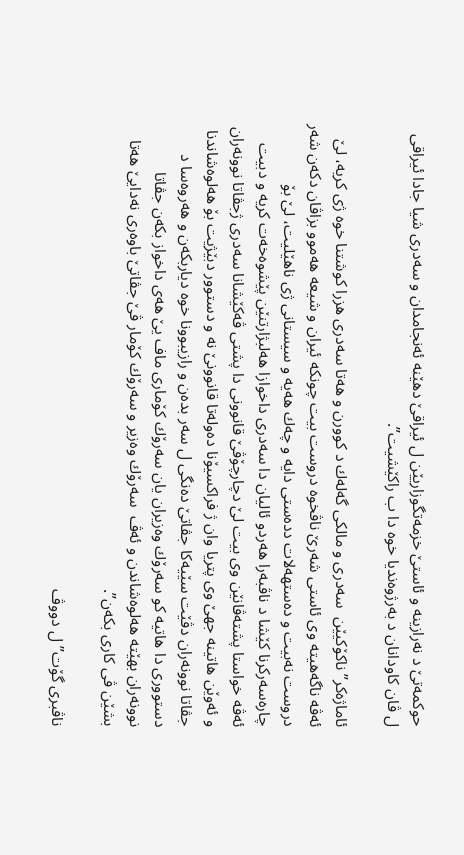حوكمه‌تێ د نه‌رازینه‌ و ئاستێ خزمه‌تگوزاریێن ل ئیراقێ دهێنه‌ ئه‌نجامدان و سه‌دری شیا جادا ئیراقی ل ڤان كاودانان د به‌رژوه‌ندیا خوه‌ دا ب راكێشیت”.

ئاماژه‌كر” ناكۆكیێن  سه‌دری و مالكی گه‌له‌ك د كوورن و هه‌تا سه‌دری هزرا كوشتنا خوه‌ ژی كریه‌، لێ ئه‌ڤه‌ ناگه‌هیته‌ وی ئاستی شه‌رێ ناڤخوه‌ دروست بیت چونكه‌ ئیران و شیعه‌ هه‌موو بزاڤان دكه‌ن شه‌ر دروست نه‌بیت و ده‌ستهه‌لات دده‌ستی دایه‌ و چه‌ك هه‌یه‌ و سیستانی ژی ناهێلیت، لێ بۆ چاره‌سه‌ركرنا كێشا د ناڤبه‌را هه‌ردو ئالیان دا سه‌دری داخوازا هه‌لبژارتنێن پێشوه‌خه‌ت كریه‌ و دبیت ئه‌ڤه‌ خواستا پشته‌ڤانێن وی بیت لێ دچارچۆڤێ قانوونی دا پشتی ڤه‌كێشانا سه‌دری ژجڤاتا نوونه‌ران و ئه‌وێن هاتینه‌ جهێ وی پتریا وان ژ فراكسیۆنا ده‌وله‌تا قانوونێ نه‌ و دستوور دبێژیت بۆ هه‌لوه‌شاندنا جڤاتا نوونه‌ران دڤێت سێیه‌كا جڤاتێ ده‌نگی ل سه‌ر بده‌ن و رازیبوونا خوه‌ دیاربكه‌ن و هه‌روه‌سا د دستووری دا هاتیه‌ كو سه‌رۆك وه‌زیران یان سه‌رۆك كۆماری ماف یێ هه‌ی داخواز بكه‌ن جڤاتا نوونه‌ران بهێته‌ هه‌لوه‌شاندن و ئه‌ڤ  سه‌رۆك وه‌زیر و سه‌رۆك كۆمار ڤێ جڤاتێ باوه‌ری نه‌دایێ هه‌تا بشێن ڤی كاری بكه‌ن”.

ناڤبری گۆت” ل دووڤ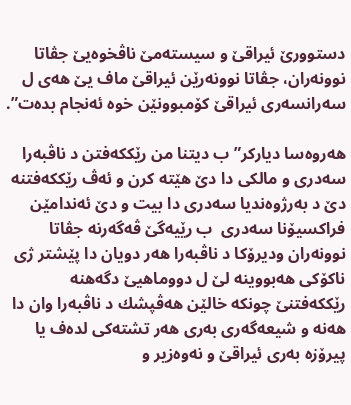دستوورێ ئیراقێ و سیسته‌مێ ناڤخوه‌یێ جڤاتا نوونه‌ران، جڤاتا نوونه‌رێن ئیراقێ ماف یێ هه‌ی ل  سه‌رانسه‌ری ئیراقێ كۆمبوونێن خوه‌ ئه‌نجام بده‌ت”.

هه‌روه‌سا دیاركر”ب دیتنا من رێككه‌فتن د ناڤبه‌را سه‌دری و مالكی دا دێ هێته‌ كرن و ئه‌ڤ رێككه‌فتنه‌ دێ د به‌رژوه‌ندیا سه‌دری دا بیت و دێ ئه‌ندامێن فراكسیۆنا سه‌دری  ب رێیه‌گێ ڤه‌گه‌رنه‌ جڤاتا نوونه‌ران ودیرۆكا د ناڤبه‌را هه‌ر دویان دا پێشتر ژی ناكۆكی هه‌بووینه‌ لێ ل دووماهیێ دگه‌هنه‌ رێككه‌فتنێ چونكه‌ خالێن هه‌ڤپشك د ناڤبه‌را وان دا هه‌نه‌ و شیعه‌گه‌ری به‌ری هه‌ر تشته‌كی لده‌ف یا پیرۆزه‌ به‌ری ئیراقێ و نه‌وه‌زیر و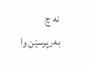نه‌ چ به‌رپرسێن وا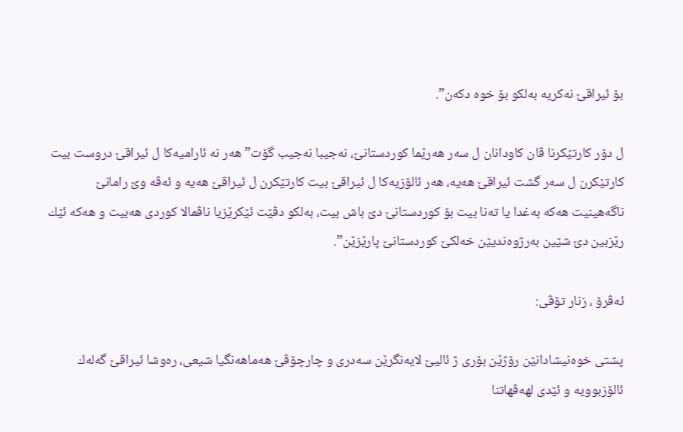بۆ ئیراقێ نه‌كریه‌ به‌لكو بۆ خوه‌ دكه‌ن”.

ل دۆر كارتێكرنا ڤان كاودانان ل سه‌ر هه‌رێما كوردستانێ، نه‌جیبا نه‌جیب گۆت” هه‌ر نه‌ ئارامیه‌كا ل ئیراقێ دروست بیت كارتێكرن ل سه‌ر گشت ئیراقێ هه‌یه‌، هه‌ر ئالۆزیه‌كا ل ئیراقێ بیت كارتێكرن ل ئیراقێ هه‌یه‌ و ئه‌ڤه‌ وێ رامانێ ناگه‌هینیت هه‌كه‌ به‌غدا یا ته‌نا بیت بۆ كوردستانێ دێ باش بیت، به‌لكو دڤێت ئێكرێزیا ناڤمالا كوردی هه‌بیت و هه‌كه‌ ئێك رێزبین دێ شێین به‌رژوه‌ندیێن خه‌لكێ كوردستانێ پارێزێن”.

ئه‌ڤرۆ ، زنار تۆڤی:

پشتی خوه‌نیشادانێن رۆژێن بۆری ژ ئالیێ‌ لایه‌نگرێن سه‌دری و چارچۆڤێ‌ هه‌ماهه‌نگیا شیعی، ره‌وشا ئیراقێ‌ گه‌له‌ك ئالۆزبوویه‌ و ئێدی لهه‌ڤهاتنا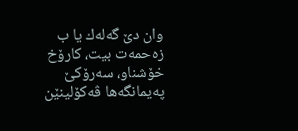وان دێ‌ گه‌له‌ك یا ب زه‌حمه‌ت بیت، كارۆخ خۆشناو، سه‌رۆكێ‌ په‌یمانگه‌ها ڤه‌كۆلینێن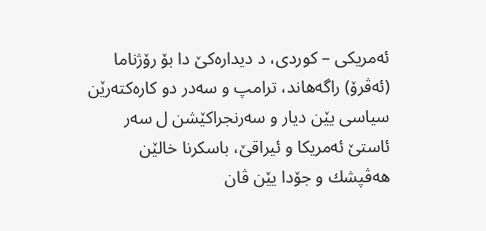ئه‌مریكی – كوردی، د دیداره‌كێ‌ دا بۆ رۆژناما (ئه‌ڤرۆ) راگه‌هاند، ترامپ و سه‌در دو كاره‌كته‌رێن سیاسی یێن دیار و سه‌رنجراكێشن ل سه‌ر ئاستێ‌ ئه‌مریكا و ئیراقێ‌، باسكرنا خالێن هه‌ڤپشك و جۆدا یێن ڤان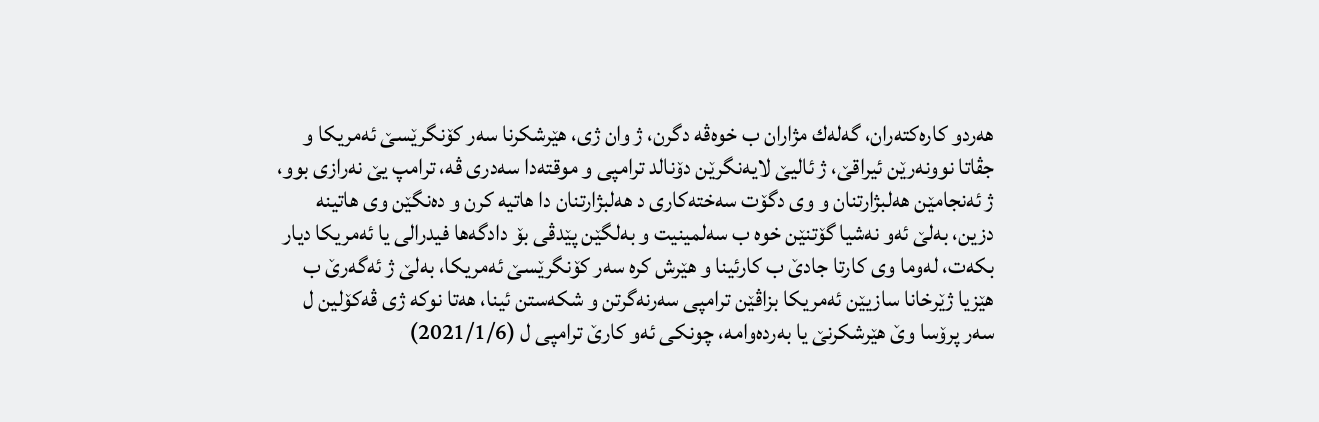هه‌ردو كاره‌كته‌ران، گه‌له‌ك مژاران ب خوه‌ڤه‌ دگرن، ژ وان ژی، هێرشكرنا سه‌ر كۆنگرێسێ‌ ئه‌مریكا و جڤاتا نوونه‌رێن ئیراقێ، ژ ئالیێ لایه‌نگرێن دۆنالد ترامپی و موقته‌دا سه‌دری ڤه‌، ترامپ یێ‌ نه‌رازی بوو، ژ ئه‌نجامێن هه‌لبژارتنان و وی دگۆت سه‌خته‌كاری د هه‌لبژارتنان دا هاتیه‌ كرن و ده‌نگێن وی هاتینه‌ دزین، به‌لێ‌ ئه‌و نه‌شیا گۆتنێن خوه‌ ب سه‌لمینیت و به‌لگێن پێدڤی بۆ دادگه‌ها فیدرالی یا ئه‌مریكا دیار بكه‌ت، له‌وما وی كارتا جادێ‌ ب كارئینا و هێرش كره‌ سه‌ر كۆنگرێسێ‌ ئه‌مریكا، به‌لێ‌ ژ ئه‌گه‌رێ‌ ب هێزیا ژێرخانا سازیێن ئه‌مریكا بزاڤێن ترامپی سه‌رنه‌گرتن و شكه‌ستن ئینا، هه‌تا نوكه‌ ژی ڤه‌كۆلین ل سه‌ر پرۆسا وێ‌ هێرشكرنێ‌ یا به‌رده‌وامه‌، چونكی ئه‌و كارێ‌ ترامپی ل (2021/1/6)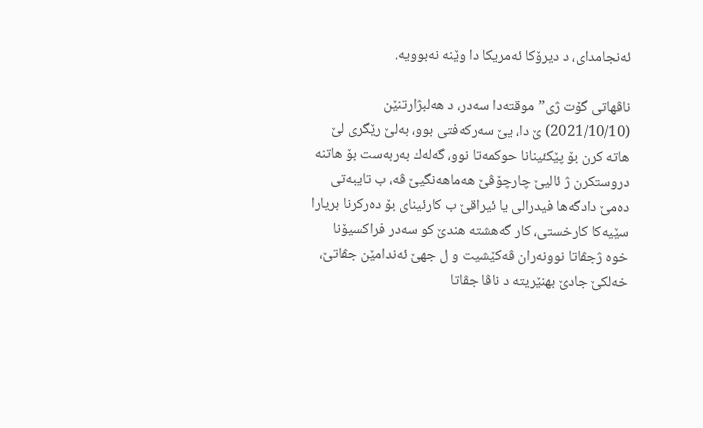ئه‌نجامدای، د دیرۆكا ئه‌مریكا دا وێنه‌ نه‌بوویه‌.

ناڤهاتی گۆت ژی” موقته‌دا سه‌در، د هه‌لبژارتنێن (2021/10/10) ێ‌ دا، یێ‌ سه‌ركه‌فتی بوو، به‌لێ‌ رێگری لێ‌ هاته‌ كرن بۆ پێكئینانا حوكمه‌تا نوو، گه‌له‌ك به‌ربه‌ست بۆ هاتنه‌ دروستكرن ژ ئالیێ چارچۆڤێ‌ هه‌ماهه‌نگیێ‌ ڤه‌، ب تایبه‌تی ده‌مێ‌ دادگه‌ها فیدرالی یا ئیراقێ‌ ب كارئینای بۆ ده‌ركرنا بریارا سێیه‌كا كارخستی، كار گه‌هشته‌ هندێ‌ كو سه‌در فراكسیۆنا خوه‌ ژجڤاتا نوونه‌ران ڤه‌كێشیت و ل جهێ‌ ئه‌ندامێن جڤاتێ، خه‌لكێ‌ جادێ‌ بهنێریته‌ د ناڤا جڤاتا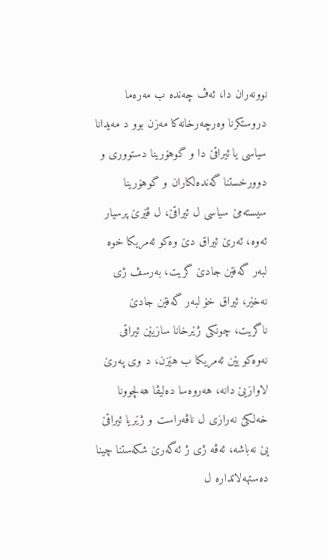نوونه‌ران دا، ئه‌ڤ چه‌نده‌ ب مه‌ره‌ما دروستكرنا وه‌رچه‌رخانه‌كا مه‌زن بوو د مه‌یدانا سیاسی یا ئیراقێ‌ دا و گوهۆرینا دستووری و دوورخستنا گه‌نده‌لكاران و گوهۆرینا سیسته‌مێ‌ سیاسی ل ئیراقێ‌، ل ڤێرێ‌ پرسیار ئه‌وه‌، ئه‌رێ‌ ئیراق دێ‌ وه‌كو ئه‌مریكا خوه‌ لبه‌ر گه‌فێن جادێ‌ گریت، به‌رسڤ ژی نه‌خێر، ئیراق خۆ لبه‌ر گه‌فێن جادێ‌ ناگریت، چونكی ژێرخانا سازیێن ئیراقی نه‌وه‌كو یێن ئه‌مریكا ب هێزن، د وی په‌رێ‌ لاوازیێ‌ دانه‌، هه‌روه‌سا ده‌لیڤا هه‌لچوونا خه‌لكێ‌ نه‌رازی ل ناڤه‌راست و ژێریا ئیراقێ‌ یێ‌ نه‌باشه‌، ئه‌ڤه‌ ژی ژ ئه‌گه‌رێ‌ شكه‌ستنا چینا ده‌ستهه‌لاتداره‌ ل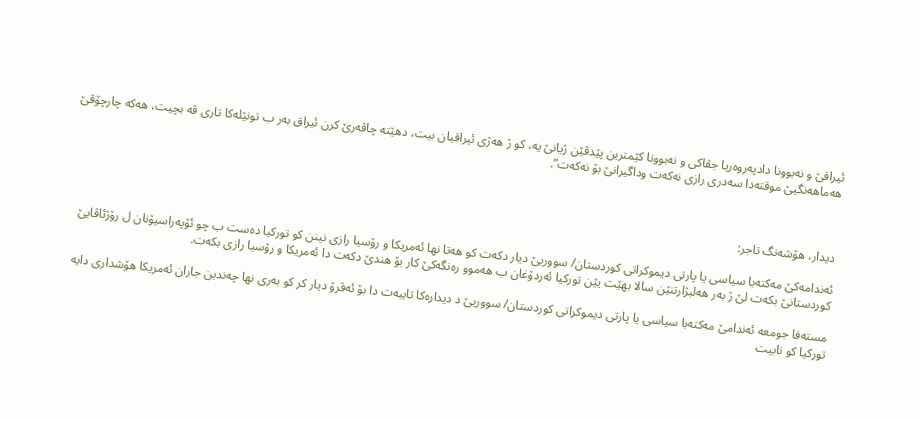ئیراقێ‌ و نه‌بوونا دادپه‌روه‌ریا جڤاكی و نه‌بوونا كێمترین پێدڤێن ژیانێ‌ یه‌، كو ژ هه‌ژی ئیراقیان بیت، دهێته‌ چاڤه‌رێ‌ كرن ئیراق به‌ر ب تونێله‌كا تاری ڤه‌ بچیت، هه‌كه‌ چارچۆڤێ‌ هه‌ماهه‌نگیێ‌ موقته‌دا سه‌دری رازی نه‌كه‌ت وداگیرانێ بۆ نه‌كه‌ت”.



دیدار، هۆشه‌نگ تاجر:

ئه‌ندامه‌كێ مه‌كته‌با سیاسی یا پارتی دیموكراتی كوردستان/ سووریێ دیار دكه‌ت كو هه‌تا نها ئه‌مریكا و رۆسیا رازی نینن كو توركیا ده‌ست ب چو ئۆپه‌راسیۆنان ل رۆژئاڤایێ كوردستانێ بكه‌ت لێ ژ به‌ر هه‌لبژارتنێن سالا بهێت یێن توركیا ئه‌ردۆغان ب هه‌موو ره‌نگه‌كێ كار بۆ هندێ دكه‌ت دا ئه‌مریكا و رۆسیا رازی بكه‌ت.

مسته‌فا جومعه‌ ئه‌ندامێ مه‌كته‌با سیاسی یا پارتی دیموكراتی كوردستان/ سووریێ د دیداره‌كا تایبه‌ت دا بۆ ئه‌ڤرۆ دیار كر كو به‌ری نها چه‌ندین جاران ئه‌مریكا هۆشداری دایه‌ توركیا كو نابیت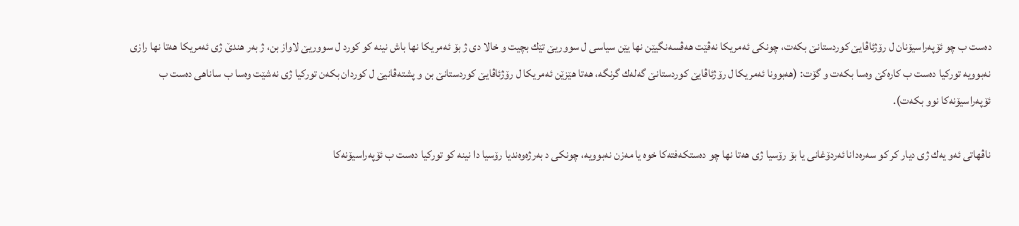ده‌ست ب چو ئۆپه‌راسیۆنان ل رۆژئاڤایێ كوردستانێ بكه‌ت، چونكی ئه‌مریكا نه‌ڤێت هه‌ڤسه‌نگیێن نها یێن سیاسی ل سووریێ تێك بچیت و خالا دی ژ بۆ ئه‌مریكا نها باش نینه‌ كو كورد ل سووریێ لاواز بن، ژ به‌ر هندێ ژی ئه‌مریكا هه‌تا نها رازی نه‌بوویه‌ توركیا ده‌ست ب كاره‌كێ وه‌سا بكه‌ت و گۆت: (هه‌بوونا ئه‌مریكا ل رۆژئاڤایێ كوردستانێ گه‌له‌ك گرنگه‌، هه‌تا هێزێن ئه‌مریكا ل رۆژئاڤایێ كوردستانێ بن و پشته‌ڤانیێ ل كوردان بكه‌ن توركیا ژی نه‌شێت وه‌سا ب ساناهی ده‌ست ب ئۆپه‌راسیۆنه‌كا نوو بكه‌ت).

ناڤهاتی ئه‌و یه‌ك ژی دیار كر كو سه‌ره‌دانا ئه‌ردۆغانی یا بۆ رۆسیا ژی هه‌تا نها چو ده‌ستكه‌فته‌كا خوه‌ یا مه‌زن نه‌بوویه‌، چونكی د به‌رژه‌وه‌ندیا رۆسیا دا نینه‌ كو توركیا ده‌ست ب ئۆپه‌راسیۆنه‌كا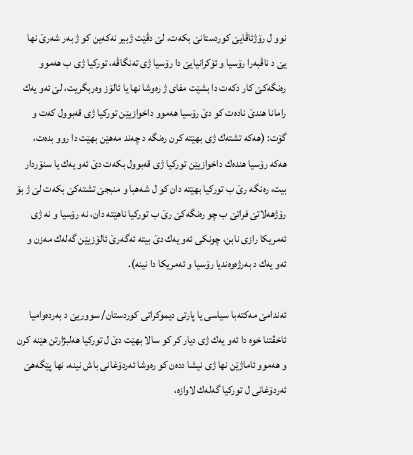نوو ل رۆژئاڤایێ كوردستانێ بكه‌ت، لێ دڤێت ژبیر نه‌كه‌ین كو ژ به‌ر شه‌رێ نها یێ د ناڤبه‌را رۆسیا و ئۆكرانیایێ دا رۆسیا ژی ته‌نگاڤه‌، توركیا ژی ب هه‌موو ره‌نگه‌كێ كار دكه‌ت دا بشێت مفای ژ ره‌وشا نها یا ئالۆز وه‌ربگریت، لێ ئه‌و یه‌ك رامانا هندێ ناده‌ت كو دێ رۆسیا هه‌موو داخوازیێن توركیا ژی قه‌بوول كه‌ت و گۆت: (هه‌كه‌ تشته‌ك ژی بهێته‌ كرن ره‌نگه‌ د چه‌ند مه‌هێن بهێت دا روو بده‌ت، هه‌كه‌ رۆسیا هنده‌ك داخوازیێن توركیا ژی قه‌بوول بكه‌ت دێ ئه‌و یه‌ك یا سنۆردار بیت، ره‌نگه‌ رێ ب توركیا بهێته‌ دان كو ل شه‌هبا و منبجێ تشته‌كێ بكه‌ت لێ‌ ژ بۆ رۆژهه‌لاتێ‌ فراتێ‌ ب چو ره‌نگه‌كێ رێ ب توركیا ناهێته‌ دان، نه‌ رۆسیا و نه‌ ژی ئه‌مریكا رازی نابن، چونكی ئه‌و یه‌ك دێ بیته‌ ئه‌گه‌رێ ئالۆزیێن گه‌له‌ك مه‌زن و ئه‌و یه‌ك د به‌رژه‌وه‌ندیا رۆسیا و ئه‌مریكا دا نینه‌).

ئه‌ندامێ مه‌كته‌با سیاسی یا پارتی دیموكراتی كوردستان/ سووریێ د به‌رده‌وامیا ئاخڤتنا خوه‌ دا ئه‌و یه‌ك ژی دیار كر كو سالا بهێت دێ ل توركیا هه‌لبژارتن هێنه‌ كرن و هه‌موو ئاماژێن نها ژی نیشا دده‌ن كو ره‌وشا ئه‌ردۆغانی باش نینه‌، نها پێگه‌هێ ئه‌ردۆغانی ل توركیا گه‌له‌ك لاوازه‌،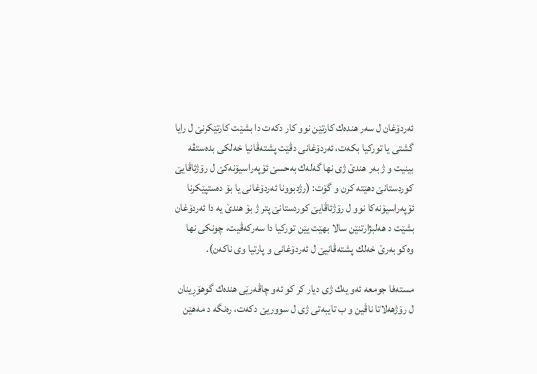ئه‌ردۆغان ل سه‌ر هنده‌ك كارتێن نوو كار دكه‌ت دا بشێت كارتێكرنێ ل رایا گشتی یا توركیا بكه‌ت، ئه‌ردۆغانی دڤێت پشته‌ڤانیا خه‌لكی بده‌ستڤه‌ بینیت و ژ به‌ر هندێ ژی نها گه‌له‌ك به‌حسێ ئۆپه‌راسیۆنه‌كێ ل رۆژئاڤایێ كوردستانێ دهێته‌ كرن و گۆت: (رژدبوونا ئه‌ردۆغانی یا بۆ ده‌ستپێكرنا ئۆپه‌راسیۆنه‌كا نوو ل رۆژئاڤایێ كوردستانێ پتر ژ بۆ هندێ یه‌ دا ئه‌ردۆغان بشێت د هه‌لبژارتنێن سالا بهێت یێن توركیا دا سه‌ركه‌ڤیت، چونكی نها وه‌كو به‌رێ خه‌لك پشته‌ڤانیێ ل ئه‌ردۆغانی و پارتیا وی ناكه‌ن).

مسته‌فا جومعه‌ ئه‌و یه‌ك ژی دیار كر كو ئه‌و چاڤه‌رێی هنده‌ك گوهۆڕینان ل رۆژهه‌لاتا ناڤین و ب تایبه‌تی ژی ل سووریێ دكه‌ت، ره‌نگه‌ د مه‌هێن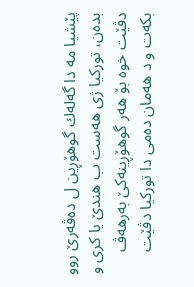پێشیا مه‌ دا گه‌له‌ك گوهۆڕین ل ده‌ڤه‌رێ روو بده‌ن، توركیا ژی هه‌ست ب هندێ یا كری و دڤێت خوه‌ بۆ هه‌ر گوهۆڕینه‌كێ به‌رهه‌ڤ بكه‌ت و د هه‌مان ده‌می دا توركیا دڤێت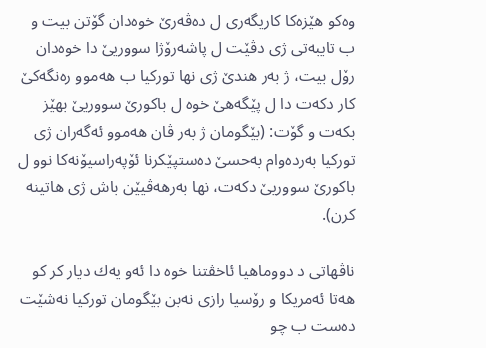وه‌كو هێزه‌كا كاریگه‌ری ل ده‌ڤه‌رێ خوه‌دان گۆتن بیت و ب تایبه‌تی ژی دڤێت ل پاشه‌رۆژا سووریێ دا خوه‌دان رۆل بیت، ژ به‌ر هندێ ژی نها توركیا ب هه‌موو ره‌نگه‌كێ كار دكه‌ت دا ل پێگه‌هێ خوه‌ ل باكورێ سووریێ بهێز بكه‌ت و گۆت: (بێگومان ژ به‌ر ڤان هه‌موو ئه‌گه‌ران ژی توركیا به‌رده‌وام به‌حسێ ده‌ستپێكرنا ئۆپه‌راسیۆنه‌كا نوو ل باكورێ سووریێ دكه‌ت، نها به‌رهه‌ڤیێن باش ژی هاتینه‌ كرن).

ناڤهاتی د دووماهیا ئاخڤتنا خوه‌ دا ئه‌و یه‌ك دیار كر كو هه‌تا ئه‌مریكا و رۆسیا رازی نه‌بن بێگومان توركیا نه‌شێت ده‌ست ب چو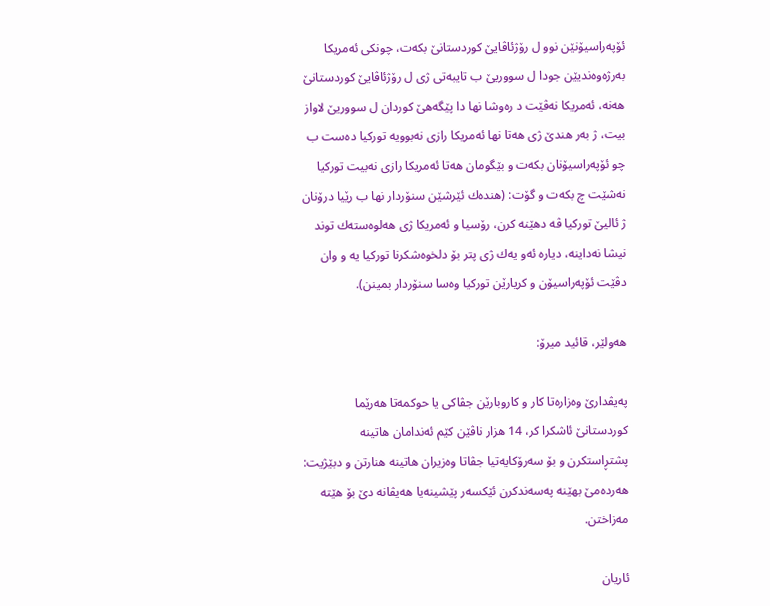ئۆپه‌راسیۆنێن نوو ل رۆژئاڤایێ كوردستانێ بكه‌ت، چونكی ئه‌مریكا به‌رژه‌وه‌ندیێن جودا ل سووریێ ب تایبه‌تی ژی ل رۆژئاڤایێ كوردستانێ هه‌نه‌، ئه‌مریكا نه‌ڤێت د ره‌وشا نها دا پێگه‌هێ كوردان ل سووریێ لاواز بیت، ژ به‌ر هندێ ژی هه‌تا نها ئه‌مریكا رازی نه‌بوویه‌ توركیا ده‌ست ب چو ئۆپه‌راسیۆنان بكه‌ت و بێگومان هه‌تا ئه‌مریكا رازی نه‌بیت توركیا نه‌شێت چ بكه‌ت و گۆت: (هنده‌ك ئێرشێن سنۆردار نها ب رێیا درۆنان ژ ئالیێ توركیا ڤه‌ دهێنه‌ كرن، رۆسیا و ئه‌مریكا ژی هه‌لوه‌سته‌ك توند نیشا نه‌داینه‌، دیاره‌ ئه‌و یه‌ك ژی پتر بۆ دلخوه‌شكرنا توركیا یه‌ و وان دڤێت ئۆپه‌راسیۆن و كریارێن توركیا وه‌سا سنۆردار بمینن).

هه‌ولێر، قائید میرۆ:

په‌یڤدارێ وه‌زاره‌تا كار و كاروبارێن جڤاكی یا حوكمه‌تا هه‌رێما كوردستانێ‌ ئاشكرا كر، 14 هزار ناڤێن كێم ئه‌ندامان هاتینه‌ پشتڕاستكرن و بۆ سه‌رۆكایه‌تیا جڤاتا وه‌زیران هاتینه‌ هنارتن و دبێژیت: هه‌رده‌مێ بهێنه‌ په‌سه‌ندكرن ئێكسه‌ر پێشینه‌یا هه‌یڤانه‌ دێ بۆ هێته‌ مه‌زاختن.

ئاریان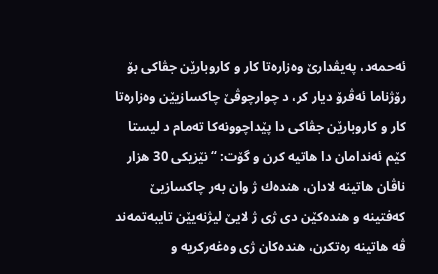ئه‌حمه‌د، په‌یڤدارێ وه‌زاره‌تا كار و كاروبارێن جڤاكی بۆ رۆژناما ئه‌ڤرۆ دیار كر، د چوارچوڤێ چاكسازیێن وه‌زاره‌تا كار و كاروبارێن جڤاكی دا پێداچوونه‌كا ته‌مام د لیستا كێم ئه‌ندامان دا هاتیه‌ كرن و گۆت: “نێزیكی 30 هزار ناڤان هاتینه‌ لادان، هنده‌ك ژ وان به‌ر چاكسازیێ كه‌فتینه‌ و هنده‌كێن دی ژی ژ لایێ لیژنه‌یێن تایبه‌تمه‌ند ڤه‌ هاتینه‌ ره‌تكرن، هنده‌كان ژی وه‌غه‌ركریه‌ و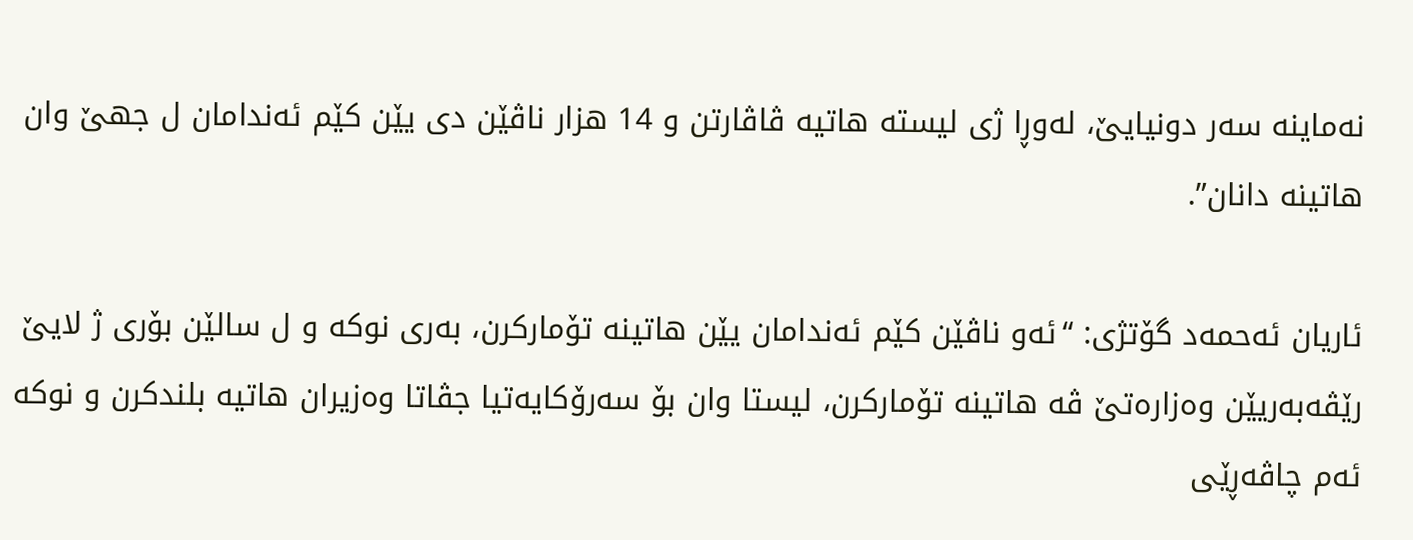نه‌ماینه‌ سه‌ر دونیایێ، له‌وڕا ژی لیسته‌ هاتیه‌ ڤاڤارتن و 14 هزار ناڤێن دی یێن كێم ئه‌ندامان ل جهێ وان هاتینه‌ دانان”.

ئاریان ئه‌حمه‌د گۆتژی: “ئه‌و ناڤێن كێم ئه‌ندامان یێن هاتینه‌ تۆماركرن، به‌ری نوكه‌ و ل سالێن بۆری ژ لایێ رێڤه‌به‌ریێن وه‌زاره‌تێ ڤه‌ هاتینه‌ تۆماركرن، لیستا وان بۆ سه‌رۆكایه‌تیا جڤاتا وه‌زیران هاتیه‌ بلندكرن و نوكه‌ ئه‌م چاڤه‌ڕێی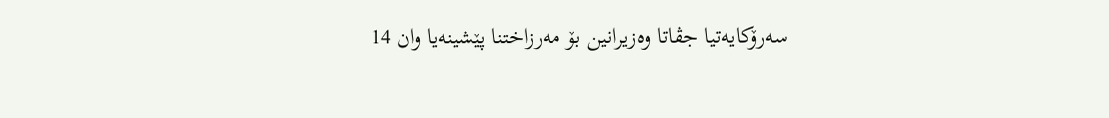سه‌رۆكایه‌تیا جڤاتا وه‌زیرانین بۆ مه‌رزاختنا پێشینه‌یا وان 14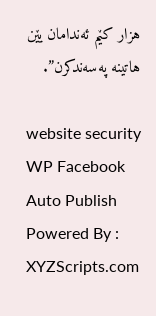هزار كێم ئه‌ندامان یێن هاتینه‌ په‌سه‌ندكرن”.

website security
WP Facebook Auto Publish Powered By : XYZScripts.com